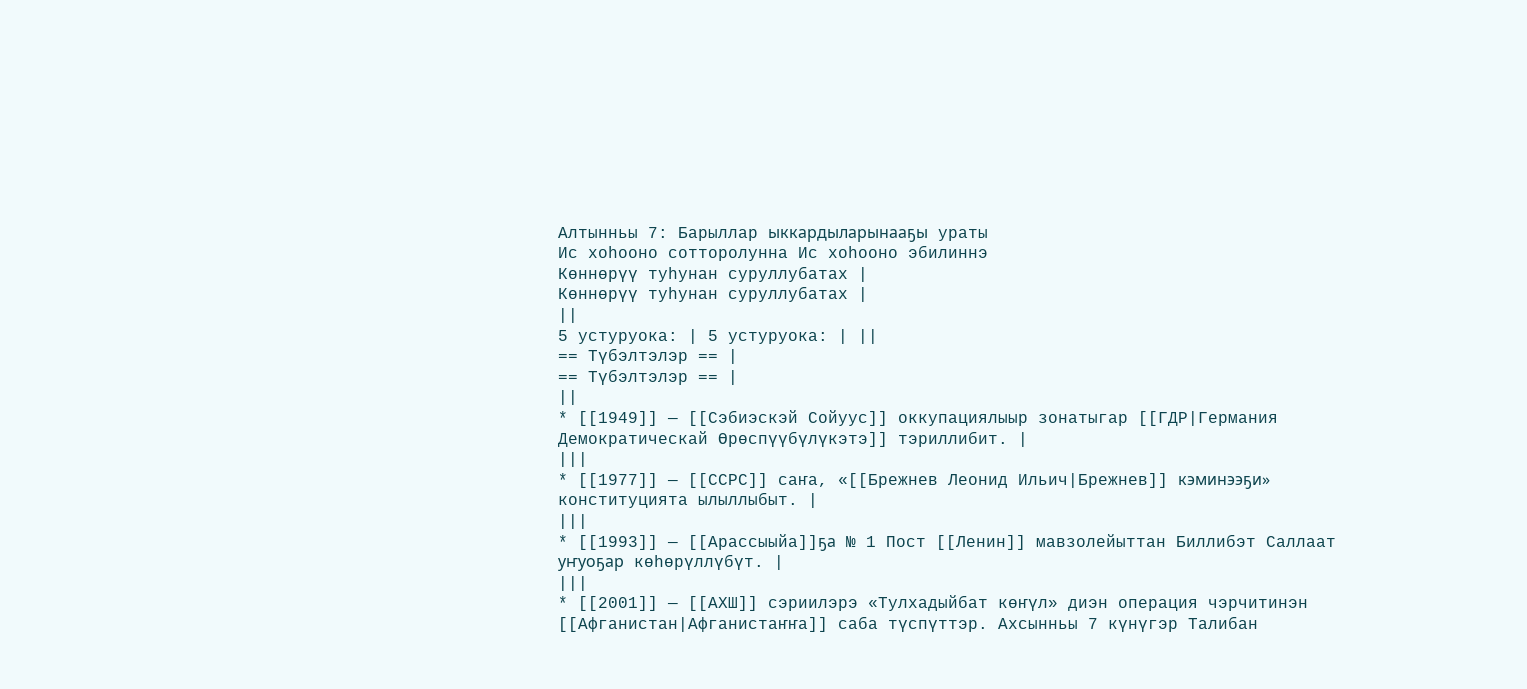Алтынньы 7: Барыллар ыккардыларынааҕы ураты
Ис хоһооно сотторолунна Ис хоһооно эбилиннэ
Көннөрүү туһунан суруллубатах |
Көннөрүү туһунан суруллубатах |
||
5 устуруока: | 5 устуруока: | ||
== Түбэлтэлэр == |
== Түбэлтэлэр == |
||
* [[1949]] — [[Сэбиэскэй Сойуус]] оккупациялыыр зонатыгар [[ГДР|Германия Демократическай Өрөспүүбүлүкэтэ]] тэриллибит. |
|||
* [[1977]] — [[ССРС]] саҥа, «[[Брежнев Леонид Ильич|Брежнев]] кэминээҕи» конституцията ылыллыбыт. |
|||
* [[1993]] — [[Арассыыйа]]ҕа № 1 Пост [[Ленин]] мавзолейыттан Биллибэт Саллаат уҥуоҕар көһөрүллүбүт. |
|||
* [[2001]] — [[АХШ]] сэриилэрэ «Тулхадыйбат көҥүл» диэн операция чэрчитинэн [[Афганистан|Афганистаҥҥа]] саба түспүттэр. Ахсынньы 7 күнүгэр Талибан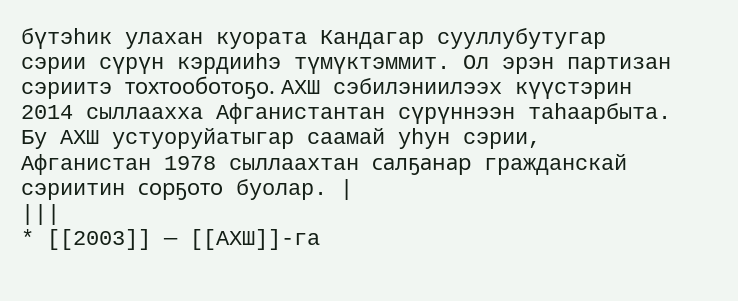бүтэһик улахан куората Кандагар сууллубутугар сэрии сүрүн кэрдииһэ түмүктэммит. Ол эрэн партизан сэриитэ тохтооботоҕо. АХШ сэбилэниилээх күүстэрин 2014 сыллаахха Афганистантан сүрүннээн таһаарбыта. Бу АХШ устуоруйатыгар саамай уһун сэрии, Афганистан 1978 сыллаахтан салҕанар гражданскай сэриитин сорҕото буолар. |
|||
* [[2003]] — [[АХШ]]-га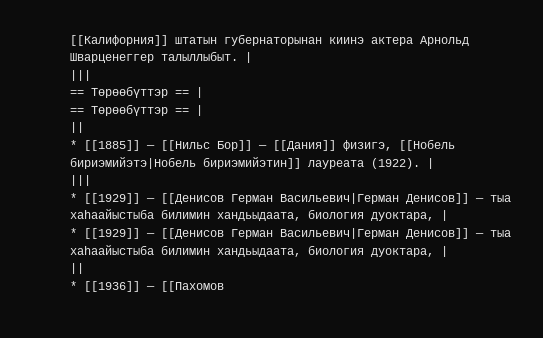[[Калифорния]] штатын губернаторынан киинэ актера Арнольд Шварценеггер талыллыбыт. |
|||
== Төрөөбүттэр == |
== Төрөөбүттэр == |
||
* [[1885]] — [[Нильс Бор]] — [[Дания]] физигэ, [[Нобель бириэмийэтэ|Нобель бириэмийэтин]] лауреата (1922). |
|||
* [[1929]] — [[Денисов Герман Васильевич|Герман Денисов]] — тыа хаһаайыстыба билимин хандьыдаата, биология дуоктара, |
* [[1929]] — [[Денисов Герман Васильевич|Герман Денисов]] — тыа хаһаайыстыба билимин хандьыдаата, биология дуоктара, |
||
* [[1936]] — [[Пахомов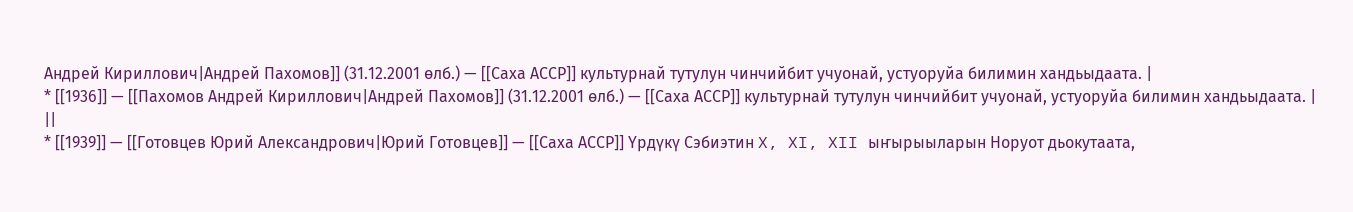Андрей Кириллович|Андрей Пахомов]] (31.12.2001 өлб.) — [[Саха АССР]] культурнай тутулун чинчийбит учуонай, устуоруйа билимин хандьыдаата. |
* [[1936]] — [[Пахомов Андрей Кириллович|Андрей Пахомов]] (31.12.2001 өлб.) — [[Саха АССР]] культурнай тутулун чинчийбит учуонай, устуоруйа билимин хандьыдаата. |
||
* [[1939]] — [[Готовцев Юрий Александрович|Юрий Готовцев]] — [[Саха АССР]] Үрдүкү Сэбиэтин X, XI, XII ыҥырыыларын Норуот дьокутаата,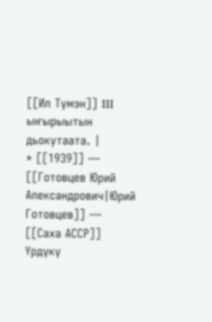[[Ил Түмэн]] III ыҥырыытын дьокутаата. |
* [[1939]] — [[Готовцев Юрий Александрович|Юрий Готовцев]] — [[Саха АССР]] Үрдүкү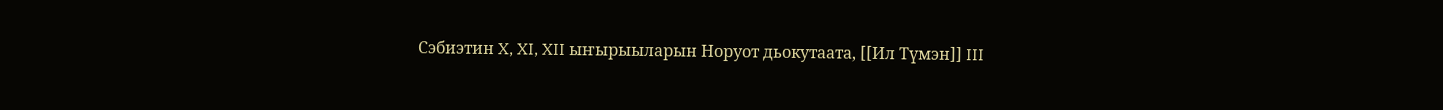Сэбиэтин X, XI, XII ыҥырыыларын Норуот дьокутаата, [[Ил Түмэн]] III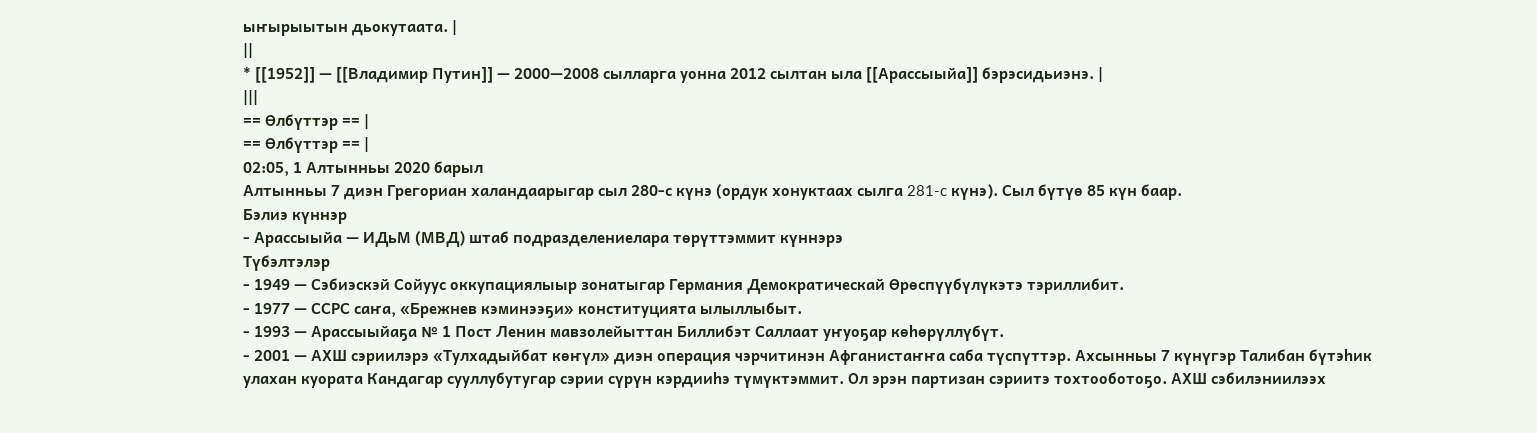ыҥырыытын дьокутаата. |
||
* [[1952]] — [[Владимир Путин]] — 2000—2008 сылларга уонна 2012 сылтан ыла [[Арассыыйа]] бэрэсидьиэнэ. |
|||
== Өлбүттэр == |
== Өлбүттэр == |
02:05, 1 Алтынньы 2020 барыл
Алтынньы 7 диэн Грегориан халандаарыгар сыл 280-с күнэ (ордук хонуктаах сылга 281-c күнэ). Сыл бүтүө 85 күн баар.
Бэлиэ күннэр
- Арассыыйа — ИДьМ (МВД) штаб подразделениелара төрүттэммит күннэрэ
Түбэлтэлэр
- 1949 — Сэбиэскэй Сойуус оккупациялыыр зонатыгар Германия Демократическай Өрөспүүбүлүкэтэ тэриллибит.
- 1977 — ССРС саҥа, «Брежнев кэминээҕи» конституцията ылыллыбыт.
- 1993 — Арассыыйаҕа № 1 Пост Ленин мавзолейыттан Биллибэт Саллаат уҥуоҕар көһөрүллүбүт.
- 2001 — АХШ сэриилэрэ «Тулхадыйбат көҥүл» диэн операция чэрчитинэн Афганистаҥҥа саба түспүттэр. Ахсынньы 7 күнүгэр Талибан бүтэһик улахан куората Кандагар сууллубутугар сэрии сүрүн кэрдииһэ түмүктэммит. Ол эрэн партизан сэриитэ тохтооботоҕо. АХШ сэбилэниилээх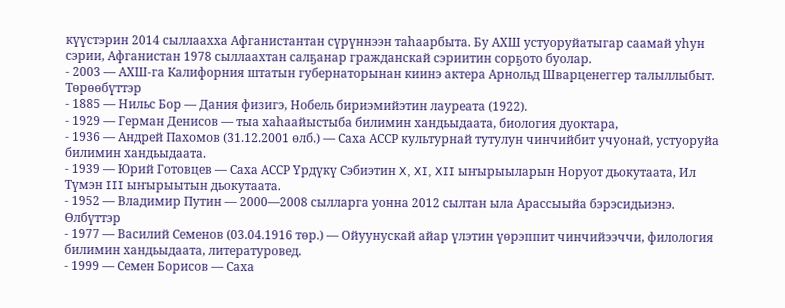күүстэрин 2014 сыллаахха Афганистантан сүрүннээн таһаарбыта. Бу АХШ устуоруйатыгар саамай уһун сэрии, Афганистан 1978 сыллаахтан салҕанар гражданскай сэриитин сорҕото буолар.
- 2003 — АХШ-га Калифорния штатын губернаторынан киинэ актера Арнольд Шварценеггер талыллыбыт.
Төрөөбүттэр
- 1885 — Нильс Бор — Дания физигэ, Нобель бириэмийэтин лауреата (1922).
- 1929 — Герман Денисов — тыа хаһаайыстыба билимин хандьыдаата, биология дуоктара,
- 1936 — Андрей Пахомов (31.12.2001 өлб.) — Саха АССР культурнай тутулун чинчийбит учуонай, устуоруйа билимин хандьыдаата.
- 1939 — Юрий Готовцев — Саха АССР Үрдүкү Сэбиэтин X, XI, XII ыҥырыыларын Норуот дьокутаата, Ил Түмэн III ыҥырыытын дьокутаата.
- 1952 — Владимир Путин — 2000—2008 сылларга уонна 2012 сылтан ыла Арассыыйа бэрэсидьиэнэ.
Өлбүттэр
- 1977 — Василий Семенов (03.04.1916 төр.) — Ойуунускай айар үлэтин үөрэппит чинчийээччи, филология билимин хандьыдаата, литературовед.
- 1999 — Семен Борисов — Саха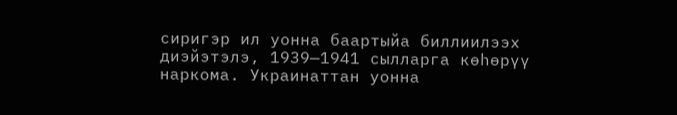сиригэр ил уонна баартыйа биллиилээх диэйэтэлэ, 1939—1941 сылларга көһөрүү наркома. Украинаттан уонна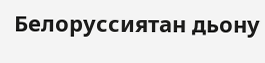Белоруссиятан дьону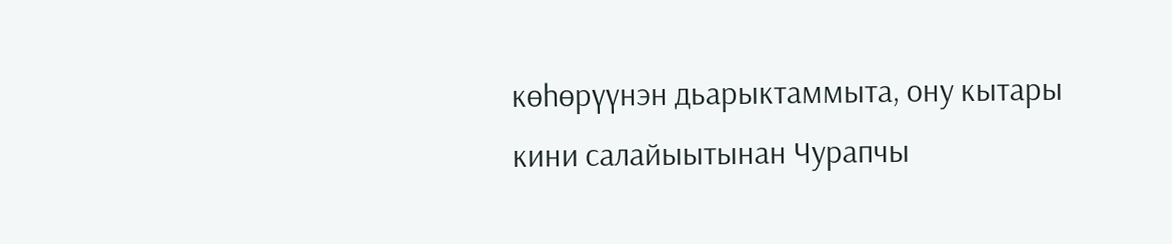көһөрүүнэн дьарыктаммыта, ону кытары кини салайыытынан Чурапчы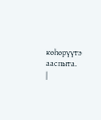көһөрүүтэ ааспыта.
|